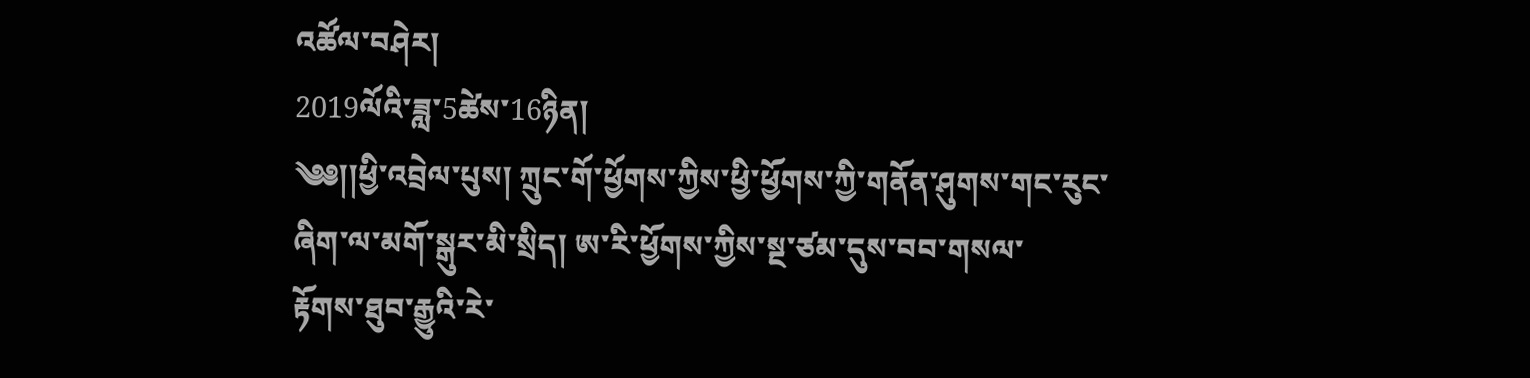འཚོལ་བཤེར།
2019ལོའི་ཟླ་5ཚེས་16ཉིན།
༄༅།།ཕྱི་འབྲེལ་པུས། ཀྲུང་གོ་ཕྱོགས་ཀྱིས་ཕྱི་ཕྱོགས་ཀྱི་གནོན་ཤུགས་གང་རུང་
ཞིག་ལ་མགོ་སྒུར་མི་སྲིད། ཨ་རི་ཕྱོགས་ཀྱིས་སྔ་ཙམ་དུས་བབ་གསལ་
རྟོགས་ཐུབ་རྒྱུའི་རེ་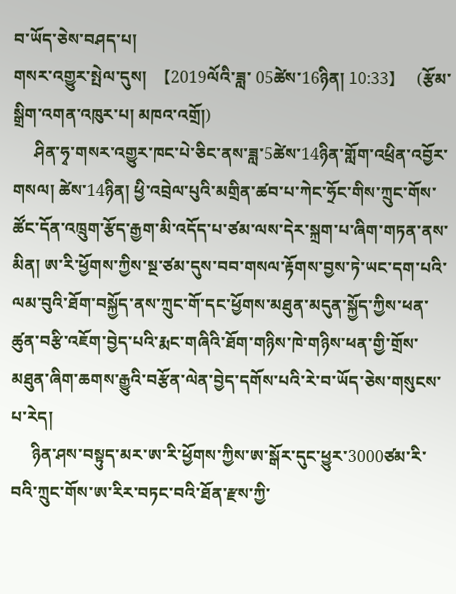བ་ཡོད་ཅེས་བཤད་པ།
གསར་འགྱུར་སྤེལ་དུས།  【2019ལོའི་ཟླ་ 05ཚེས་16ཉིན། 10:33】   (རྩོམ་སྒྲིག་འགན་འཁུར་པ། མཁའ་འགྲོ།)
     ཤིན་ཧྭ་གསར་འགྱུར་ཁང་པེ་ཅིང་ནས་ཟླ་5ཚེས་14ཉིན་གློག་འཕྲིན་འབྱོར་གསལ། ཚེས་14ཉིན། ཕྱི་འབྲེལ་པུའི་མགྲིན་ཚབ་པ་ཀེང་ཧྲོང་གིས་ཀྲུང་གོས་ཚོང་དོན་འཁྲུག་རྩོད་རྒྱག་མི་འདོད་པ་ཙམ་ལས་དེར་སྐྲག་པ་ཞིག་གཏན་ནས་མིན། ཨ་རི་ཕྱོགས་ཀྱིས་སྔ་ཙམ་དུས་བབ་གསལ་རྟོགས་བྱས་ཏེ་ཡང་དག་པའི་ལམ་བུའི་ཐོག་བསྐྱོད་ནས་ཀྲུང་གོ་དང་ཕྱོགས་མཐུན་མདུན་སྐྱོད་ཀྱིས་ཕན་ཚུན་བརྩི་འཇོག་བྱེད་པའི་རྨང་གཞིའི་ཐོག་གཉིས་ཁེ་གཉིས་ཕན་གྱི་གྲོས་མཐུན་ཞིག་ཆགས་རྒྱུའི་བརྩོན་ལེན་བྱེད་དགོས་པའི་རེ་བ་ཡོད་ཅེས་གསུངས་པ་རེད།
     ཉིན་ཤས་བསྟུད་མར་ཨ་རི་ཕྱོགས་ཀྱིས་ཨ་སྒོར་དུང་ཕྱུར་3000ཙམ་རི་བའི་ཀྲུང་གོས་ཨ་རིར་བཏང་བའི་ཐོན་རྫས་ཀྱི་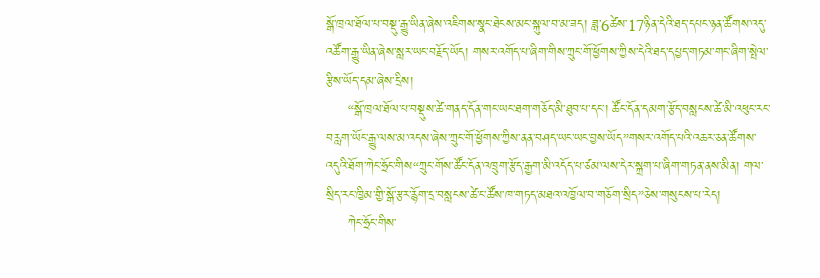སྒོ་ཁྲལ་ཐོལ་པ་བསྡུ་རྒྱུ་ཡིན་ཞེས་འཇིགས་སྣང་ཐེངས་མང་སྐུལ་བ་མ་ཟད། ཟླ་6ཚེས་17ཉིན་དེའི་ཐད་དཔང་ཉན་ཚོགས་འདུ་འཚོག་རྒྱུ་ཡིན་ཞེས་སླར་ཡང་བརྗོད་ཡོད། གསར་འགོད་པ་ཞིག་གིས་ཀྲུང་གོ་ཕྱོགས་ཀྱིས་དེའི་ཐད་དཔྱད་གཏམ་གང་ཞིག་སྤེལ་རྩིས་ཡོད་དམ་ཞེས་དྲིས།
     “སྒོ་ཁྲལ་ཐོལ་པ་བསྡུས་ཚེ་གནད་དོན་གང་ཡང་ཐག་གཅོད་མི་ཐུབ་པ་དང་། ཚོང་དོན་དམག་རྩོད་བསླངས་ཚེ་མི་འཕུང་རང་བརླག་ཡོང་རྒྱུ་ལས་མ་འདས་ཞེས་ཀྲུང་གོ་ཕྱོགས་ཀྱིས་ནན་བཤད་ཡང་ཡང་བྱས་ཡོད”གསར་འགོད་པའི་འཆར་ཅན་ཚོགས་འདུའི་ཐོག་ཀེང་ཧྲོང་གིས“ཀྲུང་གོས་ཚོང་དོན་འཁྲུག་རྩོད་རྒྱག་མི་འདོད་པ་ཙམ་ལས་དེར་སྐྲག་པ་ཞིག་གཏན་ནས་མིན། གལ་སྲིད་རང་ཁྱིམ་གྱི་སྒོ་རྩར་རྙོག་དྲ་བསླངས་ཚེ་ང་ཚོས་ཁ་གཏད་མཐའ་འཁྱོལ་བ་གཅོག་སྲིད”ཅེས་གསུངས་པ་རེད།
     ཀེང་ཧྲོང་གིས་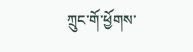ཀྲུང་གོ་ཕྱོགས་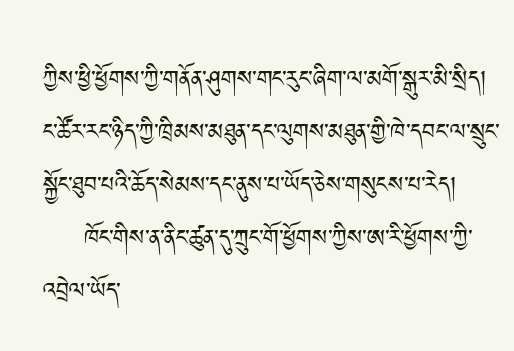ཀྱིས་ཕྱི་ཕྱོགས་ཀྱི་གནོན་ཤུགས་གང་རུང་ཞིག་ལ་མགོ་སྒུར་མི་སྲིད། ང་ཚོར་རང་ཉིད་ཀྱི་ཁྲིམས་མཐུན་དང་ལུགས་མཐུན་གྱི་ཁེ་དབང་ལ་སྲུང་སྐྱོང་ཐུབ་པའི་ཆོད་སེམས་དང་ནུས་པ་ཡོད་ཅེས་གསུངས་པ་རེད།
     ཁོང་གིས་ན་ནིང་ཚུན་དུ་ཀྲུང་གོ་ཕྱོགས་ཀྱིས་ཨ་རི་ཕྱོགས་ཀྱི་འབྲེལ་ཡོད་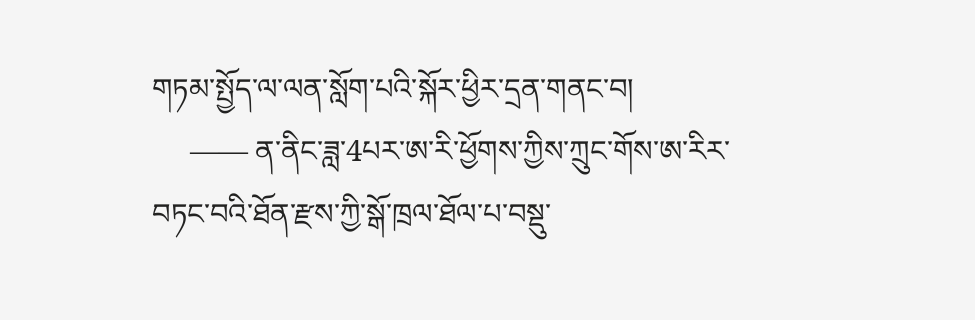གཏམ་སྤྱོད་ལ་ལན་སློག་པའི་སྐོར་ཕྱིར་དྲན་གནང་བ།
     —— ན་ནིང་ཟླ་4པར་ཨ་རི་ཕྱོགས་ཀྱིས་ཀྲུང་གོས་ཨ་རིར་བཏང་བའི་ཐོན་རྫས་ཀྱི་སྒོ་ཁྲལ་ཐོལ་པ་བསྡུ་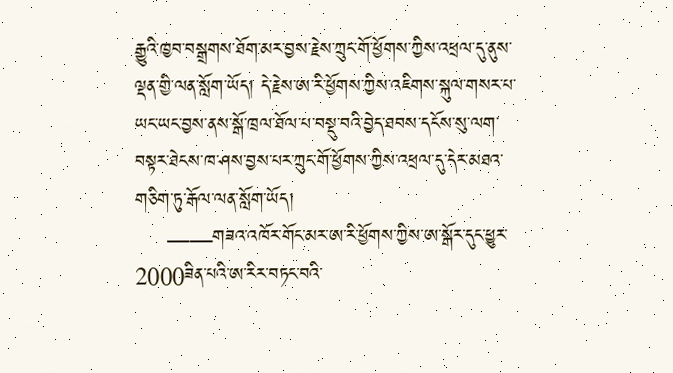རྒྱུའི་ཁྱབ་བསྒྲགས་ཐོག་མར་བྱས་རྗེས་ཀྲུང་གོ་ཕྱོགས་ཀྱིས་འཕྲལ་དུ་ནུས་ལྡན་གྱི་ལན་སློག་ཡོད། དེ་རྗེས་ཨ་རི་ཕྱོགས་ཀྱིས་འཇིགས་སྐུལ་གསར་པ་ཡང་ཡང་བྱས་ནས་སྒོ་ཁྲལ་ཐོལ་པ་བསྡུ་བའི་བྱེད་ཐབས་དངོས་སུ་ལག་བསྟར་ཐེངས་ཁ་ཤས་བྱས་པར་ཀྲུང་གོ་ཕྱོགས་ཀྱིས་འཕྲལ་དུ་དེར་མཐའ་གཅིག་ཏུ་རྒོལ་ལན་སློག་ཡོད།
     ——གཟའ་འཁོར་གོང་མར་ཨ་རི་ཕྱོགས་ཀྱིས་ཨ་སྒོར་དུང་ཕྱུར་2000ཟིན་པའི་ཨ་རིར་བཏང་བའི་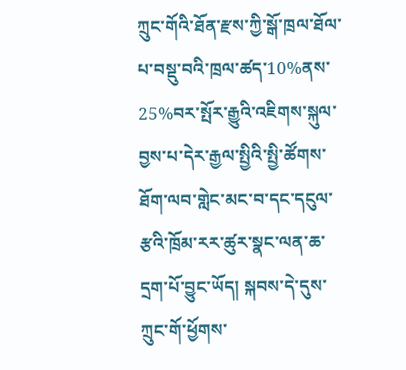ཀྲུང་གོའི་ཐོན་རྫས་ཀྱི་སྒོ་ཁྲལ་ཐོལ་པ་བསྡུ་བའི་ཁྲལ་ཚད་10%ནས་25%བར་སྤོར་རྒྱུའི་འཇིགས་སྐུལ་བྱས་པ་དེར་རྒྱལ་སྤྱིའི་སྤྱི་ཚོགས་ཐོག་ལབ་གླེང་མང་བ་དང་དངུལ་རྩའི་ཁྲོམ་རར་ཚུར་སྣང་ལན་ཆ་དྲག་པོ་བྱུང་ཡོད། སྐབས་དེ་དུས་ཀྲུང་གོ་ཕྱོགས་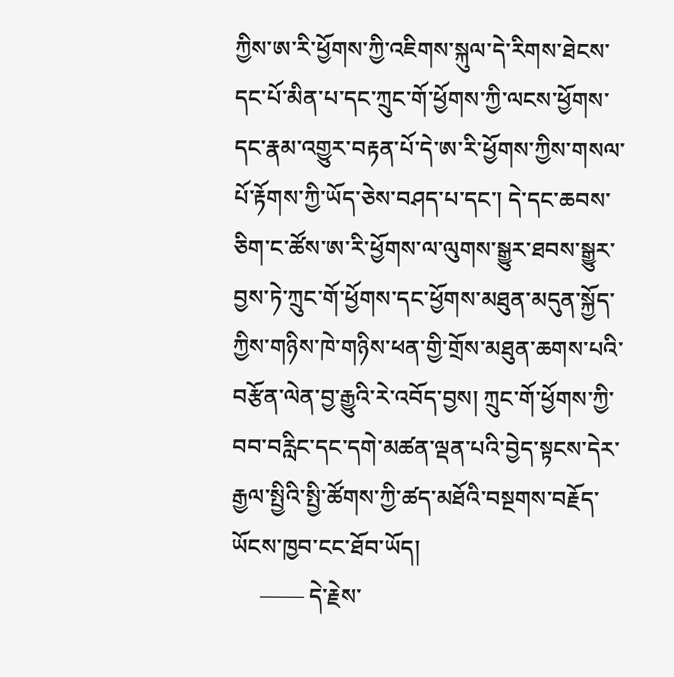ཀྱིས་ཨ་རི་ཕྱོགས་ཀྱི་འཇིགས་སྐུལ་དེ་རིགས་ཐེངས་དང་པོ་མིན་པ་དང་ཀྲུང་གོ་ཕྱོགས་ཀྱི་ལངས་ཕྱོགས་དང་རྣམ་འགྱུར་བརྟན་པོ་དེ་ཨ་རི་ཕྱོགས་ཀྱིས་གསལ་པོ་རྟོགས་ཀྱི་ཡོད་ཅེས་བཤད་པ་དང་། དེ་དང་ཆབས་ཅིག་ང་ཚོས་ཨ་རི་ཕྱོགས་ལ་ལུགས་སྒྱུར་ཐབས་སྒྱུར་བྱས་ཏེ་ཀྲུང་གོ་ཕྱོགས་དང་ཕྱོགས་མཐུན་མདུན་སྐྱོད་ཀྱིས་གཉིས་ཁེ་གཉིས་ཕན་གྱི་གྲོས་མཐུན་ཆགས་པའི་བརྩོན་ལེན་བྱ་རྒྱུའི་རེ་འབོད་བྱས། ཀྲུང་གོ་ཕྱོགས་ཀྱི་བབ་བརླིང་དང་དགེ་མཚན་ལྡན་པའི་བྱེད་སྟངས་དེར་རྒྱལ་སྤྱིའི་སྤྱི་ཚོགས་ཀྱི་ཚད་མཐོའི་བསྔགས་བརྗོད་ཡོངས་ཁྱབ་ངང་ཐོབ་ཡོད།
     —— དེ་རྗེས་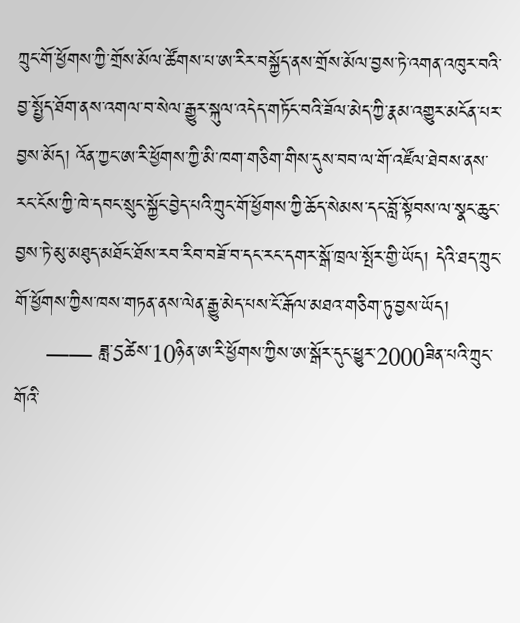ཀྲུང་གོ་ཕྱོགས་ཀྱི་གྲོས་མོལ་ཚོགས་པ་ཨ་རིར་བསྐྱོད་ནས་གྲོས་མོལ་བྱས་ཏེ་འགན་འཁུར་བའི་བྱ་སྤྱོད་ཐོག་ནས་འགལ་བ་སེལ་རྒྱུར་སྐུལ་འདེད་གཏོང་བའི་ཟོལ་མེད་ཀྱི་རྣམ་འགྱུར་མངོན་པར་བྱས་མོད། འོན་ཀྱང་ཨ་རི་ཕྱོགས་ཀྱི་མི་ཁག་གཅིག་གིས་དུས་བབ་ལ་གོ་འཛོལ་ཐེབས་ནས་རང་ངོས་ཀྱི་ཁེ་དབང་སྲུང་སྐྱོང་བྱེད་པའི་ཀྲུང་གོ་ཕྱོགས་ཀྱི་ཆོད་སེམས་དང་བློ་སྟོབས་ལ་སྣང་ཆུང་བྱས་ཏེ་མུ་མཐུད་མཐོང་ཐོས་རབ་རིབ་བཟོ་བ་དང་རང་དགར་སྒོ་ཁྲལ་སྤོར་གྱི་ཡོད། དེའི་ཐད་ཀྲུང་གོ་ཕྱོགས་ཀྱིས་ཁས་གཏན་ནས་ལེན་རྒྱུ་མེད་པས་ངོ་རྒོལ་མཐའ་གཅིག་ཏུ་བྱས་ཡོད།
     —— ཟླ་5ཚེས་10ཉིན་ཨ་རི་ཕྱོགས་ཀྱིས་ཨ་སྒོར་དུང་ཕྱུར་2000ཟིན་པའི་ཀྲུང་གོའི་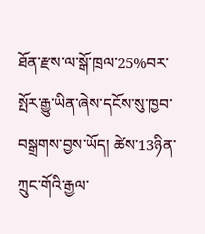ཐོན་རྫས་ལ་སྒོ་ཁྲལ་25%བར་སྤོར་རྒྱུ་ཡིན་ཞེས་དངོས་སུ་ཁྱབ་བསྒྲགས་བྱས་ཡོད། ཚེས་13ཉིན་ཀྲུང་གོའི་རྒྱལ་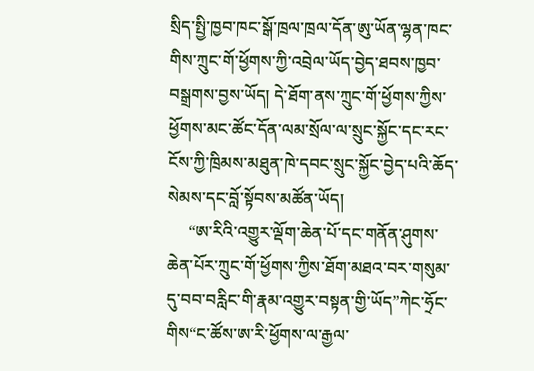སྲིད་སྤྱི་ཁྱབ་ཁང་སྒོ་ཁྲལ་ཁྲལ་དོན་ཨུ་ཡོན་ལྷན་ཁང་གིས་ཀྲུང་གོ་ཕྱོགས་ཀྱི་འབྲེལ་ཡོད་བྱེད་ཐབས་ཁྱབ་བསྒྲགས་བྱས་ཡོད། དེ་ཐོག་ནས་ཀྲུང་གོ་ཕྱོགས་ཀྱིས་ཕྱོགས་མང་ཚོང་དོན་ལམ་སྲོལ་ལ་སྲུང་སྐྱོང་དང་རང་ངོས་ཀྱི་ཁྲིམས་མཐུན་ཁེ་དབང་སྲུང་སྐྱོང་བྱེད་པའི་ཆོད་སེམས་དང་བློ་སྟོབས་མཚོན་ཡོད།
     “ཨ་རིའི་འགྱུར་ལྡོག་ཆེན་པོ་དང་གནོན་ཤུགས་ཆེན་པོར་ཀྲུང་གོ་ཕྱོགས་ཀྱིས་ཐོག་མཐའ་བར་གསུམ་དུ་བབ་བརླིང་གི་རྣམ་འགྱུར་བསྟན་གྱི་ཡོད”ཀེང་ཧྲོང་གིས“ང་ཚོས་ཨ་རི་ཕྱོགས་ལ་རྒྱལ་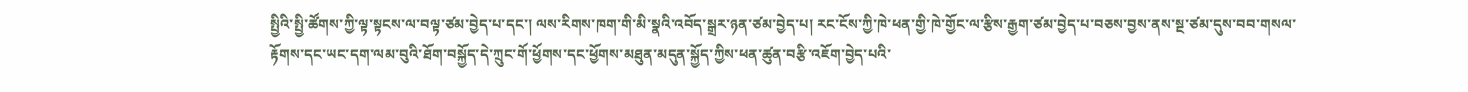སྤྱིའི་སྤྱི་ཚོགས་ཀྱི་ལྟ་སྟངས་ལ་བལྟ་ཙམ་བྱེད་པ་དང་། ལས་རིགས་ཁག་གི་མི་སྣའི་འབོད་སྒྲར་ཉན་ཙམ་བྱེད་པ། རང་ངོས་ཀྱི་ཁེ་ཕན་གྱི་ཁེ་གྱོང་ལ་རྩིས་རྒྱག་ཙམ་བྱེད་པ་བཅས་བྱས་ནས་སྔ་ཙམ་དུས་བབ་གསལ་རྟོགས་དང་ཡང་དག་ལམ་བུའི་ཐོག་བསྐྱོད་དེ་ཀྲུང་གོ་ཕྱོགས་དང་ཕྱོགས་མཐུན་མདུན་སྐྱོད་ཀྱིས་ཕན་ཚུན་བརྩི་འཇོག་བྱེད་པའི་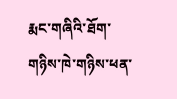རྨང་གཞིའི་ཐོག་གཉིས་ཁེ་གཉིས་ཕན་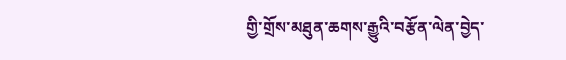གྱི་གྲོས་མཐུན་ཆགས་རྒྱུའི་བརྩོན་ལེན་བྱེད་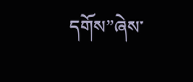དགོས”ཞེས་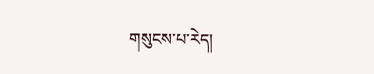གསུངས་པ་རེད།